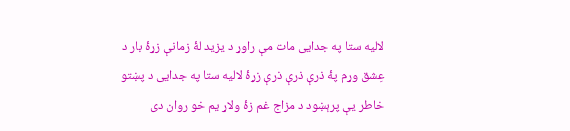لالیه ستا په جدایی مات مې راوړ د یزید لۀ زمانې زړۀ بار د عِشق وړم پۀ ذرې ذرې ذرې زړۀ لالیه ستا په جدایی د پښتو خاطر یې پرېښود د مزاج غم زۀ ولاړ یم خو روان دی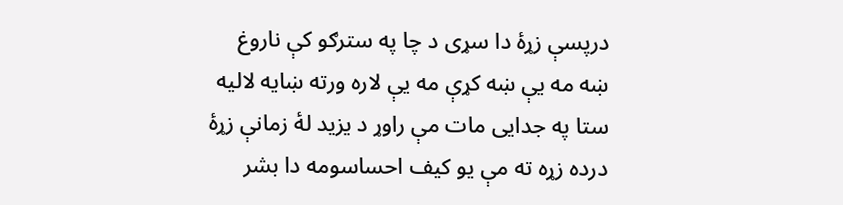درپسې زړۀ دا سړی د چا په سترګو کې ناروغ ښه مه يې ښه کړې مه یې لاره ورته ښايه لالیه ستا په جدایی مات مې راوړ د یزید لۀ زمانې زړۀ درده زړه ته مې یو کیف احساسومه دا بشر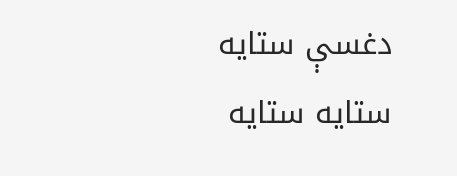دغسې ستایه ستایه ستایه